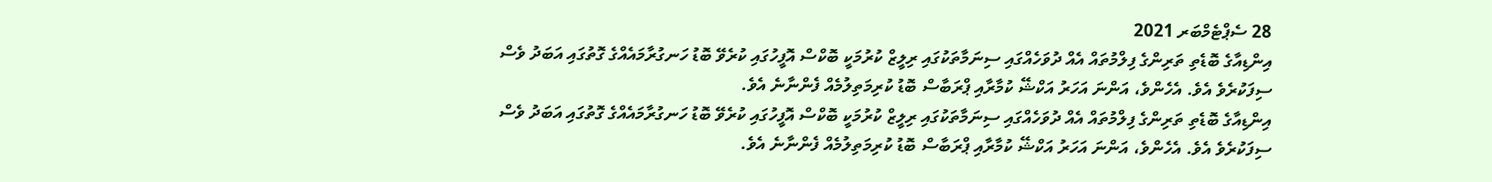28 ސެޕްޓެމްބަރ 2021
އިންޑިއާގެ ބޮޑެތި ތަރިންގެ ފިލްމުތައް އެއް ދުވަހެއްގައި ސިނަމާތަކުގައި ރިލީޒް ކުރުމަކީ ބޮކްސް އޮފީހުގައި ކުރެވޭ ބޮޑު ހަނގުރާމައެއްގެ ގޮތުގައި އަބަދު ވެސް ސިފަކުރެވެ އެވެ. އެހެންވެ، އަންނަ އަހަރު އަކްޝޭ ކުމާރާއި ޕްރަބާސް ބޮޑު ކުރިމަތިލުމެއް ފެންނާނެ އެވެ.
އިންޑިއާގެ ބޮޑެތި ތަރިންގެ ފިލްމުތައް އެއް ދުވަހެއްގައި ސިނަމާތަކުގައި ރިލީޒް ކުރުމަކީ ބޮކްސް އޮފީހުގައި ކުރެވޭ ބޮޑު ހަނގުރާމައެއްގެ ގޮތުގައި އަބަދު ވެސް ސިފަކުރެވެ އެވެ. އެހެންވެ، އަންނަ އަހަރު އަކްޝޭ ކުމާރާއި ޕްރަބާސް ބޮޑު ކުރިމަތިލުމެއް ފެންނާނެ އެވެ.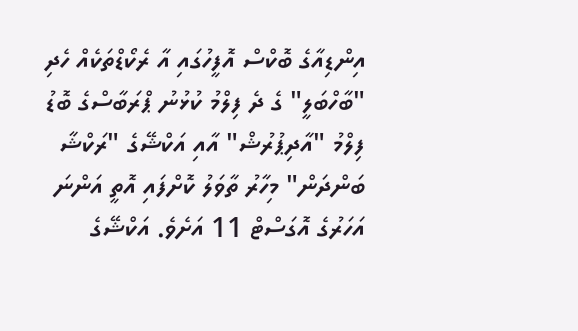އިންޑިއާގެ ބޮކްސް އޮފީހުގައި އާ ރެކޯޑްތަކެއް ހެދި "ބާހްބަލީ" ގެ ދެ ފިލްމު ކުޅުނު ޕްރަބާސްގެ ބޮޑު ފިލްމު "އާދިޕުރުޝް" އާއި އަކްޝޭގެ "ރަކްޝާ ބަންދަން" މިހާރު ތާވަލު ކޮށްފައި އޮތީ އަންނަ އަހަރުގެ އޮގަސްޓް 11 އަށެވެ. އަކްޝޭގެ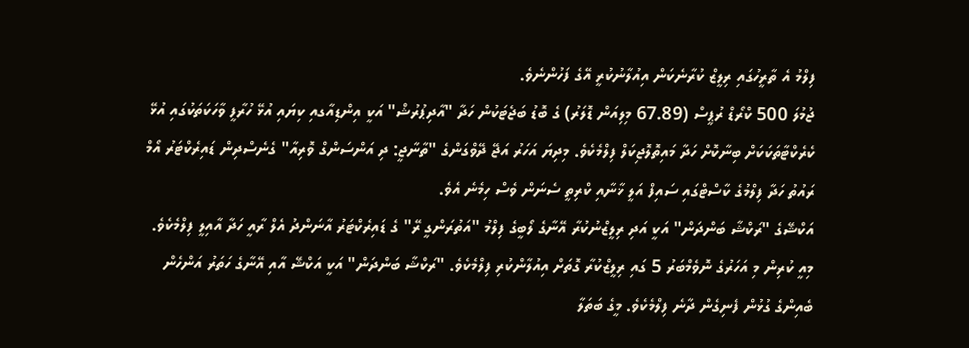ފިލްމު އެ ތާރީހުގައި ރިލީޒް ކުރާނެކަން އިއުލާނުކުރީ އޭގެ ފަހުންނެވެ.
ޖުމުލަ 500 ކްރޯޑް ރުޕީސް (67.89 މިލިއަން ޑޮލަރު) ގެ ބޮޑު ބަޖެޓަކުން ހަދާ "އާދިޕުރުޝް" އަކީ އިންޑިއާގއި ކިޔައި އުޅޭ ހުރާފީ ވާހަކަތަކުގައި އުޅޭ ކެރެކްޓާތަކަކަށް ބިނާކޮށް ހަދާ މައިތޮލޮޖިކަލް ފިލްމެކެވެ. މިދިޔަ އަހަރު އަޖޭ ދޭވްގަންގެ "ތާނާޖީ: ދި އަންސަންގް ވޮރިއާ" ގެނެސްދިން ޑައިރެކްޓަރު އޯމް ރައުތު ހަދާ ފިލްމުގެ ކާސްޓްގައި ސައިފް އަލީ ޚާނާއި ކްރިތީ ސެނަން ވެސް ހިމެނެ އެވެ.
އަކްޝޭގެ "ރަކްޝާ ބަންދަން" އަކީ އަދި ރިލީޒްނުކުރާ އޭނާގެ ލޯބީގެ ފިލްމު "އަތުރަންގީ ރޭ" ގެ ޑައިރެކްޓަރު އާނަންދު އެލް ރާއީ ހަދާ އާއިލީ ފިލްމެކެވެ. މިއީ ކުރިން މި އަހަރުގެ ނޮވެމްބަރު 5 ގައި ރިލީޒްކުރާ ގޮތަށް އިއުލާންކުރި ފިލްމެކެވެ. "ރަކްޝާ ބަންދަން" އަކީ އަކްޝޭ އާއި އޭނާގެ ހަތަރު އަންހެން ބެއިންގެ ގުޅުން ފެނިގެން ދާނެ ފިލްމެކެވެ. މީގެ ބަތަލާ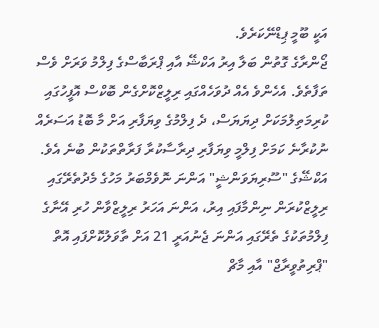އަކީ ބޫމީ ޕިޑްނޭކަރެވެ.
ޖޯންރާގެ ގޮތުން ބަލާ އިރު އަކްޝޭ އާއި ޕްރަބާސްގެ ފިލްމު ވަރަށް ވެސް ތަފާތެވެ. އެހެންވެ އެއް ދުވަހެއްގައި ރިލީޒްކޮށްގެން ބޮކްސް އޮފީހުގައި ކުރިމަތިލުމަކަށް ދިޔަޔަސް، ދެ ފިލްމުގެ ވިޔަފާރި އަށް މާ ބޮޑު އަސަރެއް ނުކުރާނެ ކަމަށް ފިލްމީ ވިޔަފާރި ދިރާސާކުރާ ފަރާތްތަކުން ބުނެ އެވެ.
އަކްޝޭގެ "ސޫރިޔަވަންޝީ" އަންނަ ނޮވެމްބަރު މަހުގެ މެދުތެރޭގައި ރިލީޒްކުރަން ނިންމާފައި އިރު، އަންނަ އަހަރު ރިލީޒްވާން ހުރި އޭނާގެ ފިލްމުތަކުގެ ތެރޭގައި އަންނަ ޖެނުއަރީ 21 އަށް ތާވަލުކޮށްފައި އޮތް "ޕްރިތުވީރާޖް" އާއި މާޗް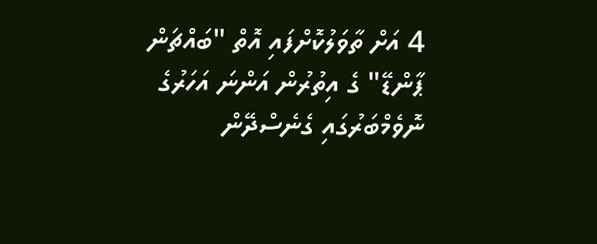4 އަށް ތާވަލުކޮށްފައި އޮތް "ބައްޗަން ޕާންޑޭ" ގެ އިތުރުން އަންނަ އަހަރުގެ ނޮވެމްބަރުގައި ގެނެސްދޭން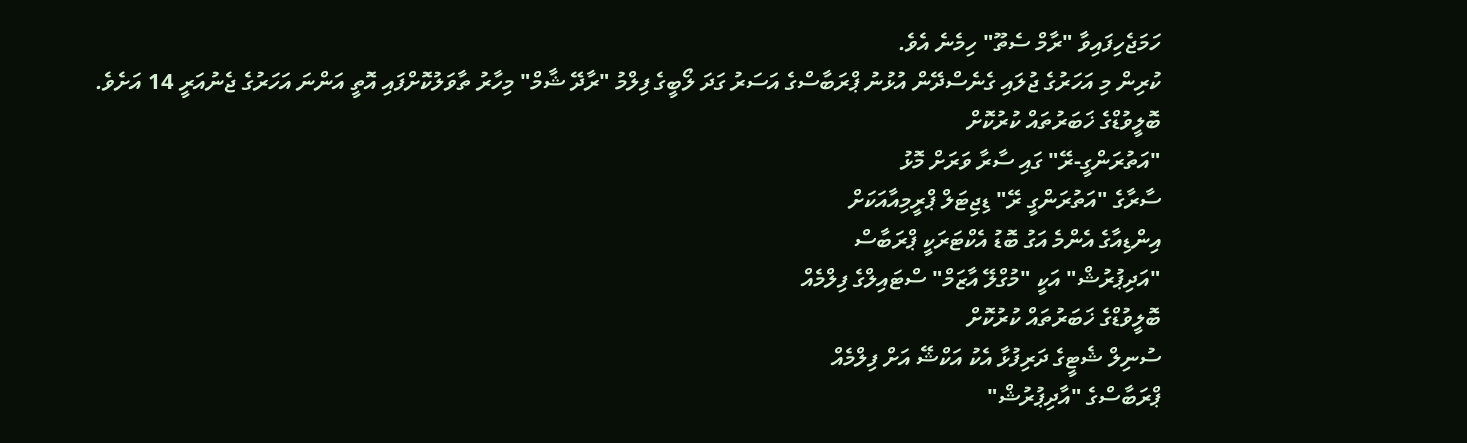ހަމަޖެހިފައިވާ "ރާމް ސެތޫ" ހިމެނެ އެވެ.
ކުރިން މި އަހަރުގެ ޖުލައި ގެނެސްދޭން އުޅުނު ޕްރަބާސްގެ އަސަރު ގަދަ ލޯބީގެ ފިލްމު "ރާދޭ ޝާމް" މިހާރު ތާވަލުކޮށްފައި އޮތީ އަންނަ އަހަރުގެ ޖެނުއަރީ 14 އަށެވެ.
ބޮލީވުޑްގެ ޚަބަރުތައް ކުރުކޮށް
"އަތުރަންގީ-ރޭ" ގައި ސާރާ ވަރަށް މޮޅު
ސާރާގެ "އަތުރަންގީ ރޭ" ޑިޖިޓަލް ޕްރީމިއާއަކަށް
އިންޑިއާގެ އެންމެ އަގު ބޮޑު އެކްޓަރަކީ ޕްރަބާސް
"އަދިޕުރުޝް" އަކީ "މުގްލޭ އާޒަމް" ސްޓައިލްގެ ފިލްމެއް
ބޮލީވުޑްގެ ޚަބަރުތައް ކުރުކޮށް
ސުނިލް ޝެޓީގެ ދަރިފުޅާ އެކު އަކްޝޭ އަށް ފިލްމެއް
ޕްރަބާސްގެ "އާދިޕުރުޝް"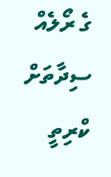ގެ ރޯލެއް ސިދާތަށް
ކްރިތީ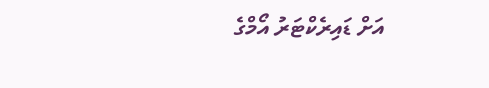އަށް ޑައިރެކްޓަރު އޯމްގެ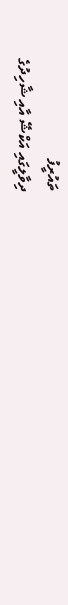ތައުރީފު
ދިވާލީގައި އަކްޝޭ އާއި ޝާހިދުގެ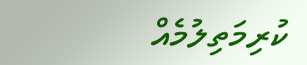ކުރިމަތިލުމެއް